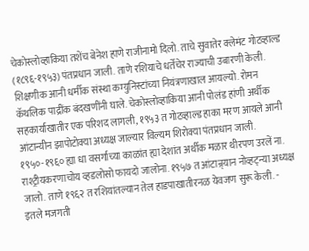चेकोस्लोव्हाकिया तशेंच बेनेश हाणे राजीनामो दिलो. ताचे सुवातेर क्लेमंट गोटव्हाल्ड (१८९६-१९५३) पंतप्रधान जाली. ताणे रशियाचे धर्तेचेर राज्याची उबारणी केली. शिक्षणीक आनी धर्मीक संस्था कम्युनिस्टांच्या नियंत्रणाखाल आयल्यो. रोमन कॅथलिक पाद्रींक बंदखणींनी घाले. चेकोस्लोव्हाकिया आनी पोलंड हांणी अर्थीक सहकार्याखातीर एक परिशद लागली, १९५३ त गोटव्हाल्ड हाका मरण आयले आनी आंटान्यीन झापोटोक्या अध्यक्ष जाल्यार विल्यम शिरोक्या पंतप्रधान जाली. १९५०-१९६० ह्या धा वसर्गाच्या काळांत ह्या देशांत अर्थीक मळार थीरपण उरलें ना. राश्ट्रीयकरणाचोय व्हडलोसो फायदो जालोना. १९५७ त आंटान्र्यान नोव्हट्न्या अध्यक्ष जालो. ताणे १९६२ त रशियांतल्यान तेल हाडपाखातीरनळ येवजण सुरू केली. - इतले मजगती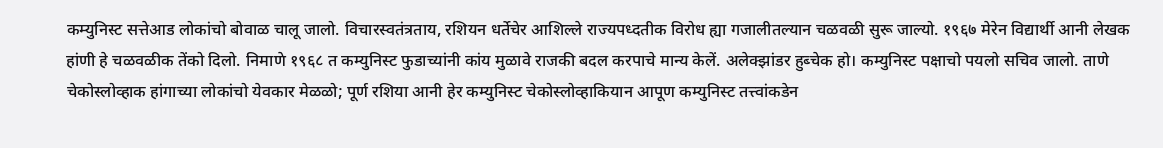कम्युनिस्ट सत्तेआड लोकांचो बोवाळ चालू जालो. विचारस्वतंत्रताय, रशियन धर्तेचेर आशिल्ले राज्यपध्दतीक विरोध ह्या गजालीतल्यान चळवळी सुरू जाल्यो. १९६७ मेरेन विद्यार्थी आनी लेखक हांणी हे चळवळीक तेंको दिलो. निमाणे १९६८ त कम्युनिस्ट फुडाच्यांनी कांय मुळावे राजकी बदल करपाचे मान्य केलें. अलेक्झांडर हुब्चेक हो। कम्युनिस्ट पक्षाचो पयलो सचिव जालो. ताणे चेकोस्लोव्हाक हांगाच्या लोकांचो येवकार मेळळो; पूर्ण रशिया आनी हेर कम्युनिस्ट चेकोस्लोव्हाकियान आपूण कम्युनिस्ट तत्त्वांकडेन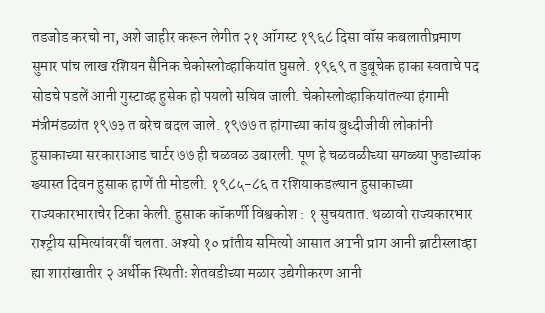तडजोड करचो ना, अशे जाहीर करून लेगीत २१ ऑगस्ट १९६८ दिसा वॉस कबलातीप्रमाण सुमार पांच लाख रशियन सैनिक चेकोस्लोव्हाकियांत घुसले. १९६९ त डुबूचेक हाका स्वताचे पद सोडचे पडलें आनी गुस्टाव्ह हुसेक हो पयलो सचिव जाली. चेकोस्लोव्हाकियांतल्या हंगामी मंत्रीमंडळांत १९७३ त बरेच बदल जाले. १९७७ त हांगाच्या कांय बुध्दीजीवी लोकांनी हुसाकाच्या सरकाराआड चार्टर ७७ ही चळवळ उबारली. पूण हे चळवळीच्या सगळ्या फुडाच्यांक ख्यास्त दिवन हुसाक हाणें ती मोडली. १९८५-८६ त रशियाकडल्यान हुसाकाच्या राज्यकारभाराचेर टिका केली. हुसाक कॉकर्णी विश्वकोश : १ सुचयतात. थळावो राज्यकारभार राश्ट्रीय समित्यांवरवीं चलता. अश्यो १० प्रांतीय समित्यो आसात अTनी प्राग आनी ब्राटीस्लाव्हा ह्या शारांखातीर २ अर्थीक स्थितीः शेतवडीच्या मळार उद्येगीकरण आनी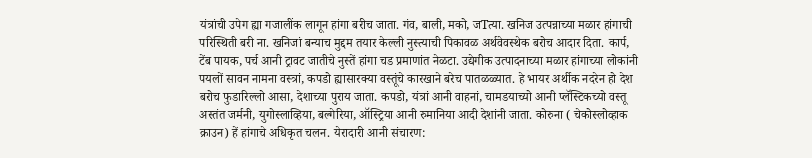यंत्रांची उपेग ह्या गजालींक लागून हांगा बरीच जाता. गंव, बाली, मको, जTत्या. खनिज उत्पन्नाच्या मळार हांगाची परिस्थिती बरी ना. खनिजां बन्याच मुद्दम तयार केल्ली नुस्त्याची पिकावळ अर्थवेवस्थेक बरोच आदार दिता. कार्प, टेंब पायक, पर्च आनी ट्रावट जातीचे नुस्तें हांगा चड प्रमाणांत नेळटा. उद्येगीक उत्पादनाच्या मळार हांगाच्या लोकांनी पयलों सावन नामना वस्त्रां, कपडो ह्यासारक्या वस्तूंचे कारखाने बरेच पातळळ्यात. हे भायर अर्थीक नदरेन हो देश बरोच फुडारिल्लो आसा, देशाच्या पुराय जाता. कपडो, यंत्रां आनी वाहनां, चामडयाच्यो आनी प्लॅस्टिकच्यो वस्तू अस्तंत जर्मनी, युगोस्लाव्हिया, बल्गेरिया, ऑस्ट्रिया आनी रुमानिया आदी देशांनी जाता. कोरुना ( चेकोस्लोव्हाक क्राउन) हें हांगाचे अधिकृत चलन. येरादारी आनी संचारण: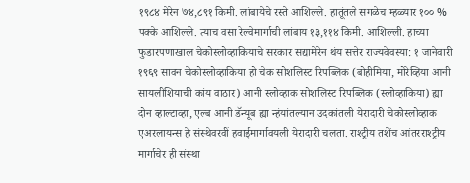१९८४ मेरेन ७४,८९१ किमी. लांबायेचे रस्ते आशिल्ले. हातूंतले सगळेच म्हळ्यार १०० % पक्के आशिल्ले. त्याच वसा रेल्वेमार्गाची लांबाय १३,११४ किमी. आशिल्ली. हाच्या फुडारपणाखाल चेकोस्लोव्हाकियाचे सरकार सद्यामेरेन थंय सत्तेर राज्यवेवस्या: १ जानेवारी १९६९ सावन चेकोस्लोव्हाकिया हो चेक सोशलिस्ट रिपब्लिक (बोहीमिया, मोरेव्हिया आनी सायलीशियाची कांय वाठार) आनी स्लोव्हाक सोशलिस्ट रिपब्लिक (स्लोव्हाकिया) ह्या दोन व्हाल्टाव्हा, एल्ब आनी डॅन्यूब ह्या न्हंयांतल्यान उदकांतली येरादारी चेकोस्लोव्हाक एअरलायन्स हे संस्थेवरवीं हवाईमार्गावयली येरादारी चलता. राश्ट्रीय तशेंच आंतरराश्ट्रीय मार्गाचेर ही संस्था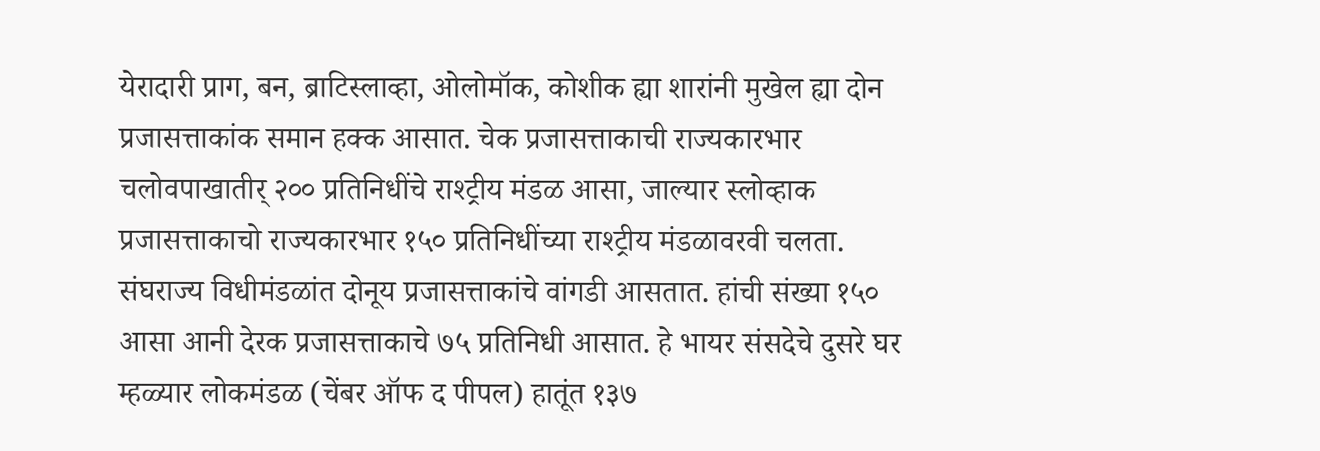येरादारी प्राग, बन, ब्राटिस्लाव्हा, ओलोमॉक, कोशीक ह्या शारांनी मुखेल ह्या दोन प्रजासत्ताकांक समान हक्क आसात. चेक प्रजासत्ताकाची राज्यकारभार चलोवपाखातीर् २०० प्रतिनिधींचे राश्ट्रीय मंडळ आसा, जाल्यार स्लोव्हाक प्रजासत्ताकाचो राज्यकारभार १५० प्रतिनिधींच्या राश्ट्रीय मंडळावरवी चलता. संघराज्य विधीमंडळांत दोनूय प्रजासत्ताकांचे वांगडी आसतात. हांची संख्या १५० आसा आनी देरक प्रजासत्ताकाचे ७५ प्रतिनिधी आसात. हे भायर संसदेचे दुसरे घर म्हळ्यार लोकमंडळ (चेंबर ऑफ द पीपल) हातूंत १३७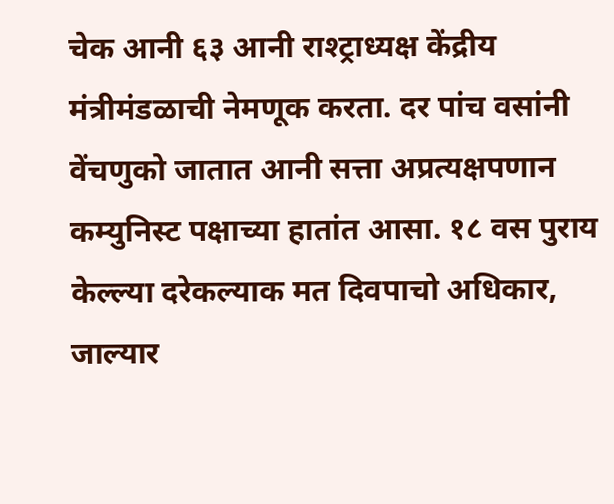चेक आनी ६३ आनी राश्ट्राध्यक्ष केंद्रीय मंत्रीमंडळाची नेमणूक करता. दर पांच वसांनी वेंचणुको जातात आनी सत्ता अप्रत्यक्षपणान कम्युनिस्ट पक्षाच्या हातांत आसा. १८ वस पुराय केल्ल्या दरेकल्याक मत दिवपाचो अधिकार, जाल्यार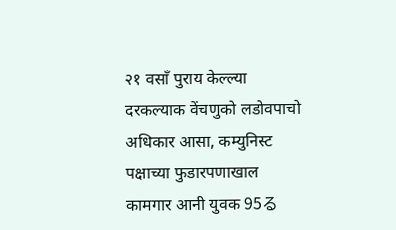२१ वसाँ पुराय केल्ल्या दरकल्याक वेंचणुको लडोवपाचो अधिकार आसा, कम्युनिस्ट पक्षाच्या फुडारपणाखाल कामगार आनी युवक 95る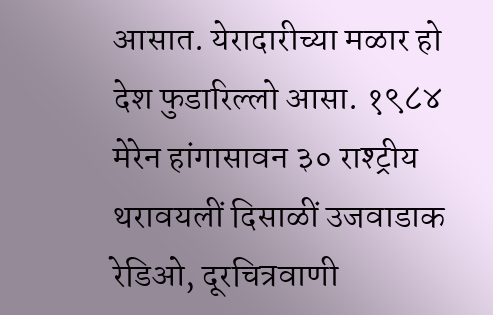आसात. येरादारीच्या मळार हो देश फुडारिल्लो आसा. १९८४ मेरेन हांगासावन ३० राश्ट्रीय थरावयलीं दिसाळीं उजवाडाक रेडिओ, दूरचित्रवाणी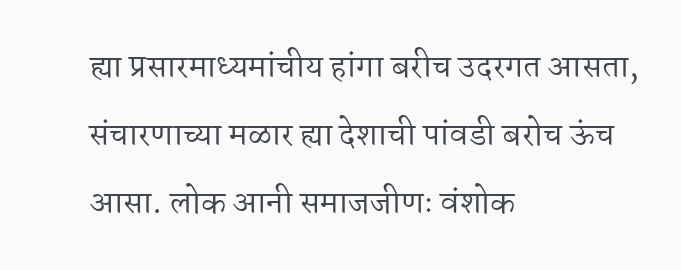ह्या प्रसारमाध्यमांचीय हांगा बरीच उदरगत आसता, संचारणाच्या मळार ह्या देशाची पांवडी बरोच ऊंच आसा. लोक आनी समाजजीणः वंशोक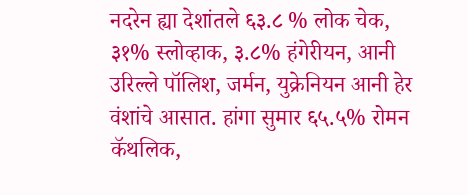नदरेन ह्या देशांतले ६३.८ % लोक चेक, ३१% स्लोव्हाक, ३.८% हंगेरीयन, आनी उरिल्ले पॉलिश, जर्मन, युक्रेनियन आनी हेर वंशांचे आसात. हांगा सुमार ६५.५% रोमन कॅथलिक,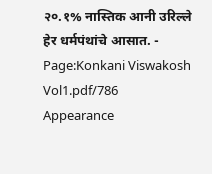२०.१% नास्तिक आनी उरिल्ले हेर धर्मपंथांचे आसात. -
Page:Konkani Viswakosh Vol1.pdf/786
Appearance